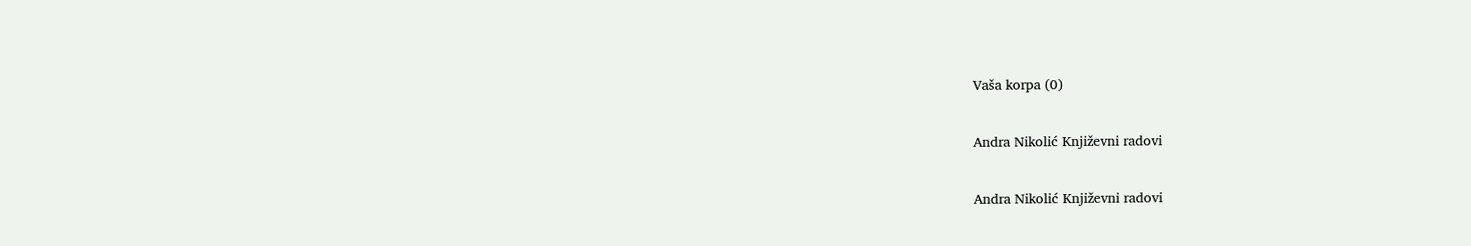Vaša korpa (0)

Andra Nikolić Književni radovi

Andra Nikolić Književni radovi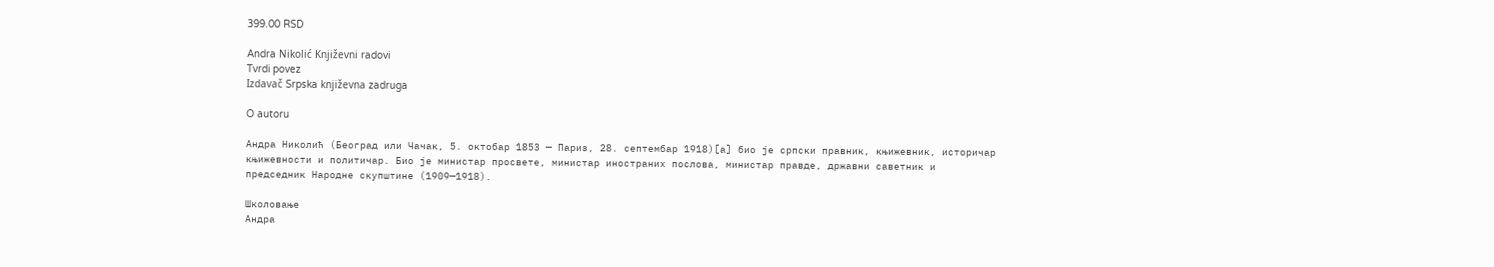399.00 RSD

Andra Nikolić Književni radovi
Tvrdi povez
Izdavač Srpska književna zadruga

O autoru

Андра Николић (Београд или Чачак, 5. октобар 1853 — Париз, 28. септембар 1918)[а] био је српски правник, књижевник, историчар књижевности и политичар. Био је министар просвете, министар иностраних послова, министар правде, државни саветник и председник Народне скупштине (1909—1918).

Школовање
Андра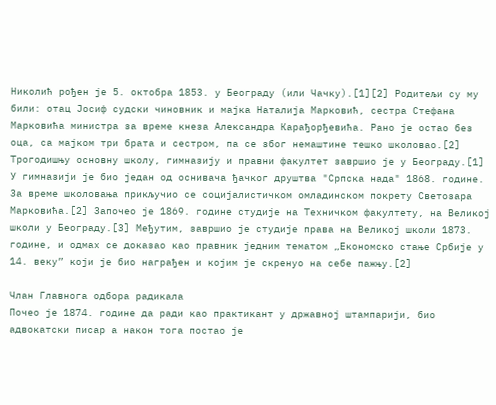Николић рођен је 5. октобра 1853. у Београду (или Чачку).[1][2] Родитељи су му били: отац Јосиф судски чиновник и мајка Наталија Марковић, сестра Стефана Марковића министра за време кнеза Александра Карађорђевића. Рано је остао без оца, са мајком три брата и сестром, па се због немаштине тешко школовао.[2] Трогодишњу основну школу, гимназију и правни факултет завршио је у Београду.[1] У гимназији је био један од оснивача ђачког друштва "Српска нада" 1868. године. За време школовања прикључио се социјалистичком омладинском покрету Светозара Марковића.[2] Започео је 1869. године студије на Техничком факултету, на Великој школи у Београду.[3] Међутим, завршио је студије права на Великој школи 1873. године, и одмах се доказао као правник једним тематом „Економско стање Србије у 14. веку” који је био награђен и којим је скренуо на себе пажњу.[2]

Члан Главнога одбора радикала
Почео је 1874. године да ради као практикант у државној штампарији, био адвокатски писар а након тога постао је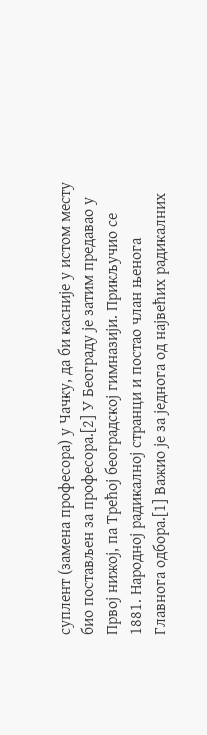суплент (замена професора) у Чачку, да би касније у истом месту био постављен за професора.[2] У Београду је затим предавао у Првој нижој, па Трећој београдској гимназији. Прикључио се 1881. Народној радикалној странци и постао члан њенога Главнога одбора.[1] Важио је за једнога од највећих радикалних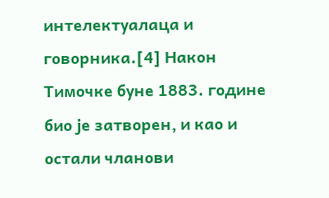интелектуалаца и говорника.[4] Након Тимочке буне 1883. године био је затворен, и као и остали чланови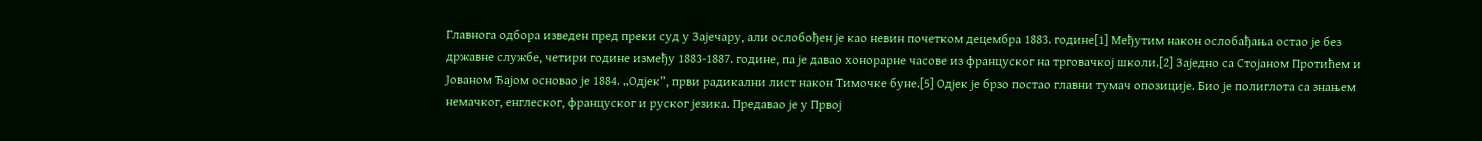Главнога одбора изведен пред преки суд у Зајечару, али ослобођен је као невин почетком децембра 1883. године[1] Међутим након ослобађања остао је без државне службе, четири године између 1883-1887. године, па је давао хонорарне часове из француског на трговачкој школи.[2] Заједно са Стојаном Протићем и Јованом Ђајом основао је 1884. „Одјек”, први радикални лист након Тимочке буне.[5] Одјек је брзо постао главни тумач опозиције. Био је полиглота са знањем немачког, енглеског, француског и руског језика. Предавао је у Првој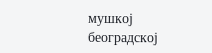мушкој београдској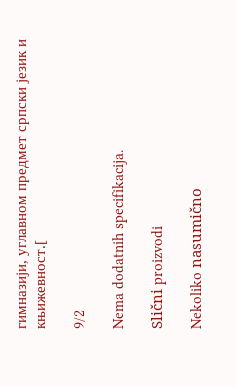гимназији, углавном предмет српски језик и књижевност.[

9/2

Nema dodatnih specifikacija.

Slični proizvodi

Nekoliko nasumično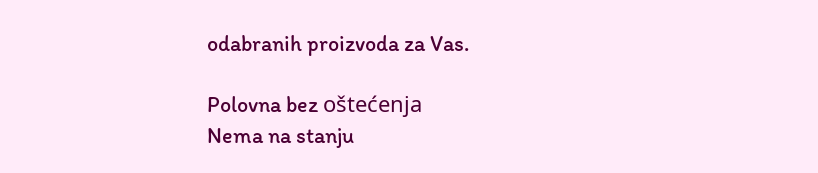odabranih proizvoda za Vas.

Polovna bez oštećenja
Nema na stanju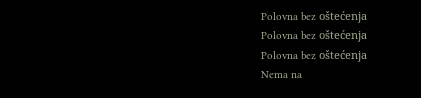Polovna bez oštećenja
Polovna bez oštećenja
Polovna bez oštećenja
Nema na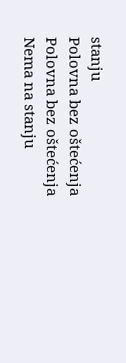stanju
Polovna bez oštećenja
Polovna bez oštećenja
Nema na stanju